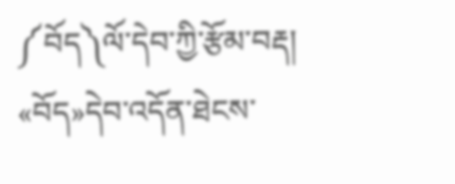༼བོད༽ལོ་དེབ་ཀྱི་རྩོམ་བརྡ།
«བོད»དེབ་འདོན་ཐེངས་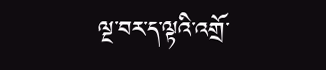ལྔ་བར་ད་ལྟའི་འགྲོ་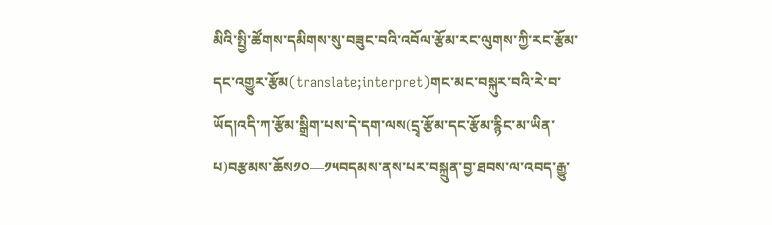མིའི་སྤྱི་ཚོགས་དམིགས་སུ་བཟུང་བའི་འབོལ་རྩོམ་རང་ལུགས་ཀྱི་རང་རྩོམ་དང་འགྱུར་རྩོམ(translate;interpret)གང་མང་བསྐུར་བའི་རེ་བ་ཡོད།འདི་ཀ་རྩོམ་སྒྲིག་པས་དེ་དག་ལས(དྲྭ་རྩོམ་དང་རྩོམ་རྙིང་མ་ཡིན་པ)བརྩམས་ཆོས༡༠—༡༥བདམས་ནས་པར་བསྐྲུན་བྱ་ཐབས་ལ་འབད་རྒྱུ་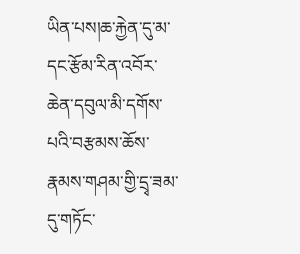ཡིན་པས།ཆ་རྐྱེན་དུ་མ་དང་རྩོམ་རིན་འབོར་ཆེན་དབུལ་མི་དགོས་པའི་བརྩམས་ཆོས་རྣམས་གཤམ་གྱི་དྲྭ་ཟམ་དུ་གཏོང་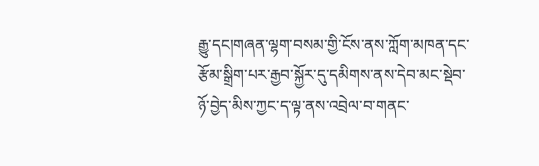རྒྱུ་དང།གཞན་ལྷག་བསམ་གྱི་ངོས་ནས་ཀློག་མཁན་དང་རྩོམ་སྒྲིག་པར་རྒྱབ་སྐྱོར་དུ་དམིགས་ནས་དེབ་མང་སྡེབ་ཉོ་བྱེད་མིས་ཀྱང་ད་ལྟ་ནས་འབྲེལ་བ་གནང་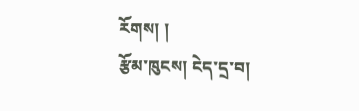རོགས། །
རྩོམ་ཁུངས། ངེད་དྲ་བ།